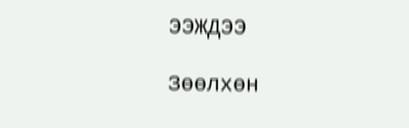ЭЭЖДЭЭ

Зөөлхөн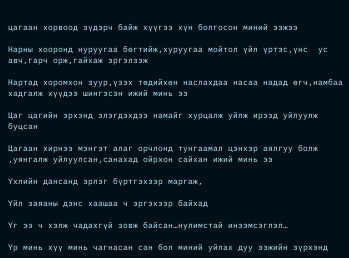цагаан хорвоод зүдэрч байж хүүгээ хүн болгосон миний ээжээ

Нарны хооронд нуруугаа бөгтийж,хуруугаа мойтол үйл үртэс,үнс  ус авч,гарч орж,гайхаж эргэлзэж

Нартад хоромхон зуур,үзэх төдийхөн наслахдаа насаа надад өгч,намбаа хадгалж хүүдээ шингэсэн ижий минь ээ

Цаг цагийн эрхэнд элэгдэхдээ намайг хурцалж уйлж ирээд уйлуулж буцсан

Цагаан хирнээ мэнгэт алаг орчлонд тунгаамал цэнхэр аялгуу болж ,уянгалж уйлуулсан,санахад ойрхон сайхан ижий минь ээ

Үхлийн дансанд эрлэг бүртгэхээр маргаж,

Үйл заяаны дэнс хаашаа ч эргэхээр байхад

Үг ээ ч хэлж чадахгүй зовж байсан…нулимстай инээмсэглэл…

Үр минь хүү минь чагнасан сан бол миний уйлах дуу ээжийн зүрхэнд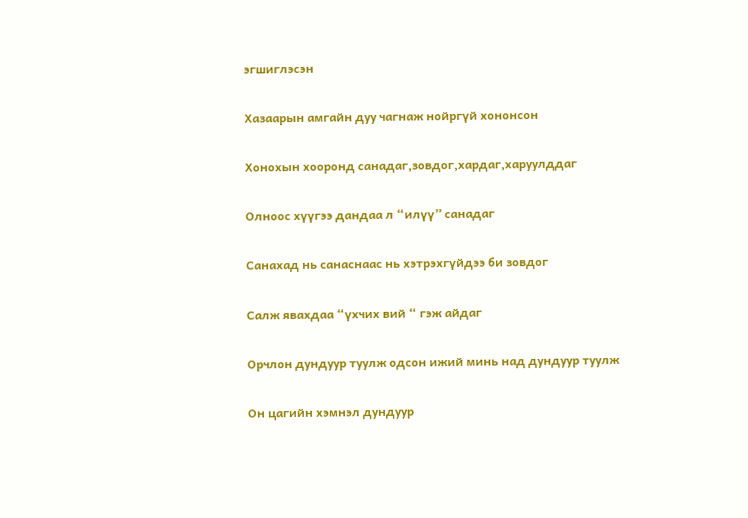эгшиглэсэн

Хазаарын амгайн дуу чагнаж нойргүй хононсон

Хонохын хооронд санадаг,зовдог,хардаг,харуулддаг

Олноос хүүгээ дандаа л “илүү” санадаг

Санахад нь санаснаас нь хэтрэхгүйдээ би зовдог

Салж явахдаа “үхчих вий “ гэж айдаг

Орчлон дундуур туулж одсон ижий минь над дундуур туулж

Он цагийн хэмнэл дундуур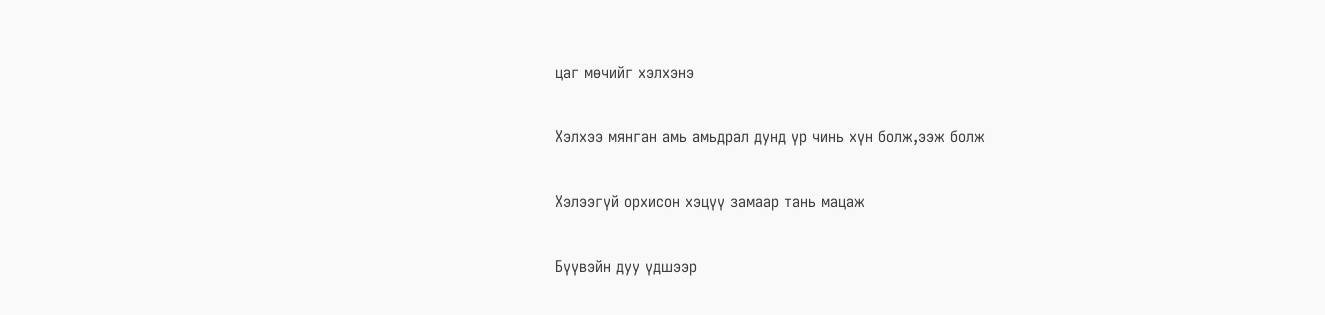цаг мөчийг хэлхэнэ

Хэлхээ мянган амь амьдрал дунд үр чинь хүн болж,ээж болж

Хэлээгүй орхисон хэцүү замаар тань мацаж

Бүүвэйн дуу үдшээр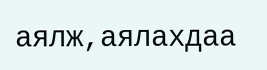аялж,аялахдаа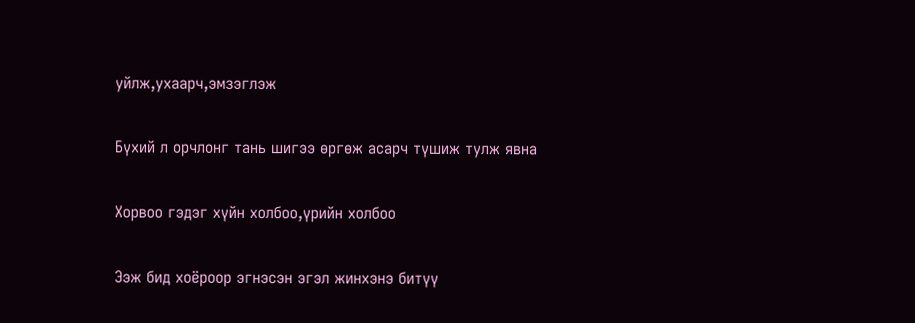уйлж,ухаарч,эмзэглэж

Бүхий л орчлонг тань шигээ өргөж асарч түшиж тулж явна

Хорвоо гэдэг хүйн холбоо,үрийн холбоо

Ээж бид хоёроор эгнэсэн эгэл жинхэнэ битүү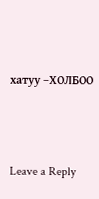хатуу –ХОЛБОО



Leave a Reply